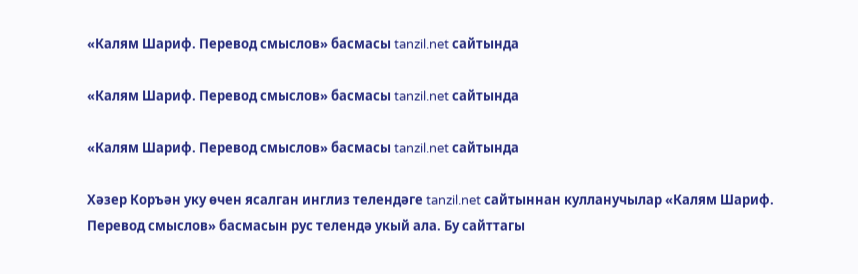«Калям Шариф. Перевод смыслов» басмасы tanzil.net сайтында

«Калям Шариф. Перевод смыслов» басмасы tanzil.net сайтында

«Калям Шариф. Перевод смыслов» басмасы tanzil.net сайтында

Хәзер Коръән уку өчен ясалган инглиз телендәге tanzil.net сайтыннан кулланучылар «Калям Шариф. Перевод смыслов» басмасын рус телендә укый ала. Бу сайттагы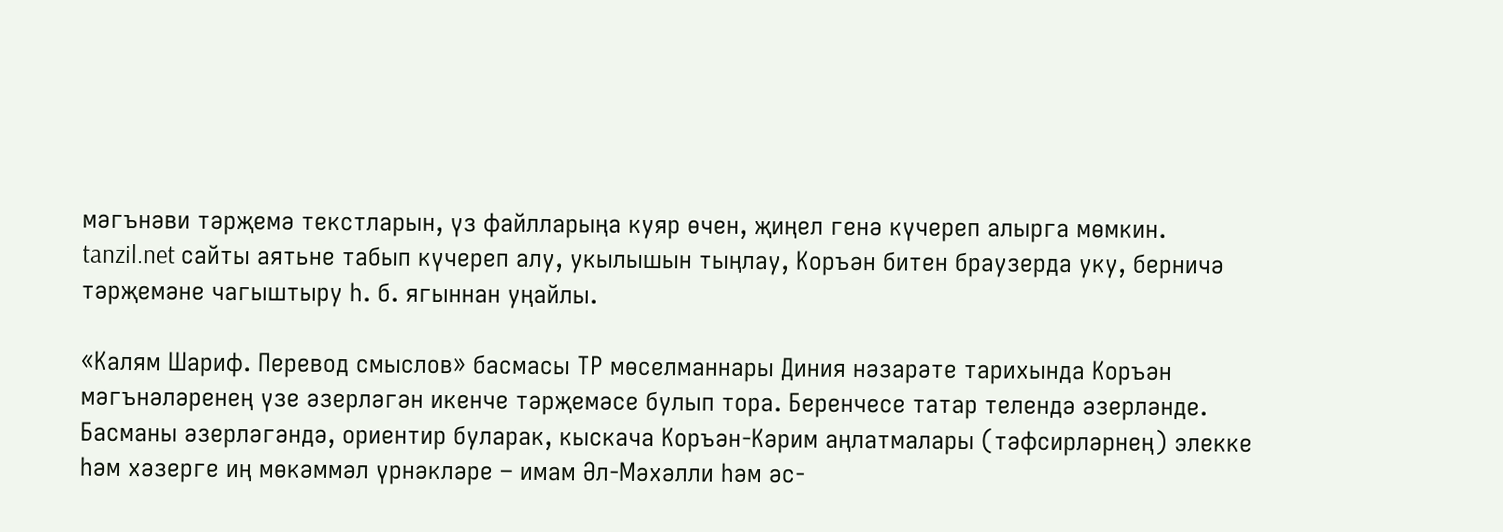мәгънәви тәрҗемә текстларын, үз файлларыңа куяр өчен, җиңел генә күчереп алырга мөмкин. tanzil.net сайты аятьне табып күчереп алу, укылышын тыңлау, Коръән битен браузерда уку, берничә тәрҗемәне чагыштыру һ. б. ягыннан уңайлы.

«Калям Шариф. Перевод смыслов» басмасы ТР мөселманнары Диния нәзарәте тарихында Коръән мәгънәләренең үзе әзерләгән икенче тәрҗемәсе булып тора. Беренчесе татар телендә әзерләнде. Басманы әзерләгәндә, ориентир буларак, кыскача Коръән-Кәрим аңлатмалары (тәфсирләрнең) элекке һәм хәзерге иң мөкәммәл үрнәкләре – имам Әл-Мәхәлли һәм әс-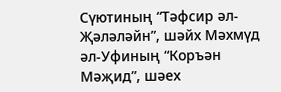Сүютиның “Тәфсир әл-Җәләләйн”, шәйх Мәхмүд әл-Уфиның “Коръән Мәҗид”, шәех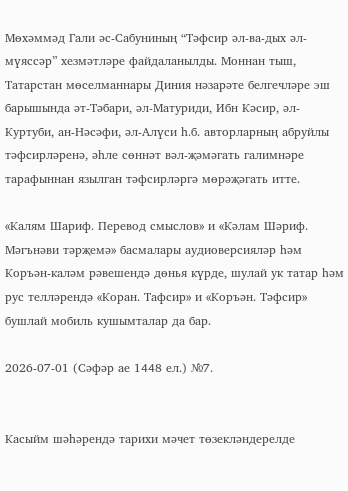Мөхәммәд Гали әс-Сабуниның “Тәфсир әл-ва-дых әл-мүяссәр” хезмәтләре файдаланылды. Моннан тыш, Татарстан мөселманнары Диния нәзарәте белгечләре эш барышында әт-Тәбари, әл-Матуриди, Ибн Кәсир, әл-Куртуби, ан-Нәсәфи, әл-Алүси һ.б. авторларның абруйлы тәфсирләренә, әһле сөннәт вәл-җәмәгать галимнәре тарафыннан язылган тәфсирләргә мөрәҗәгать итте.

«Калям Шариф. Перевод смыслов» и «Кәлам Шәриф. Мәгънәви тәрҗемә» басмалары аудиоверсияләр һәм Коръән-каләм рәвешендә дөнья күрде, шулай ук татар һәм рус телләрендә «Коран. Тафсир» и «Коръән. Тәфсир» бушлай мобиль кушымталар да бар.

2026-07-01 (Сәфәр ае 1448 ел.) №7.


Касыйм шәһәрендә тарихи мәчет төзекләндерелде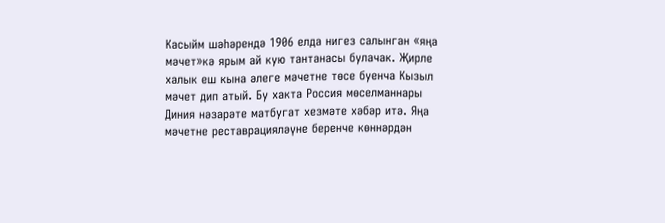Касыйм шәһәрендә 1906 елда нигез салынган «яңа мәчет»кә ярым ай кую тантанасы булачак. Җирле халык еш кына әлеге мәчетне төсе буенча Кызыл мәчет дип атый. Бу хакта Россия мөселманнары Диния нәзарәте матбугат хезмәте хәбәр итә. Яңа мәчетне реставрацияләүне беренче көннәрдән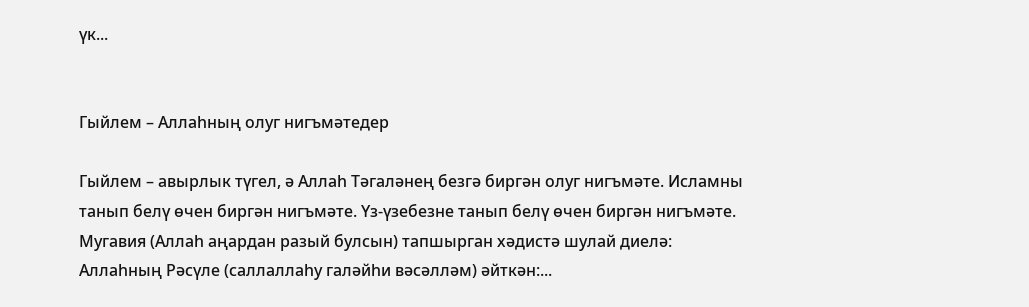үк...


Гыйлем – Аллаһның олуг нигъмәтедер

Гыйлем – авырлык түгел, ә Аллаһ Тәгаләнең безгә биргән олуг нигъмәте. Исламны танып белү өчен биргән нигъмәте. Үз-үзебезне танып белү өчен биргән нигъмәте.   Мугавия (Аллаһ аңардан разый булсын) тапшырган хәдистә шулай диелә: Аллаһның Рәсүле (саллаллаһу галәйһи вәсәлләм) әйткән:...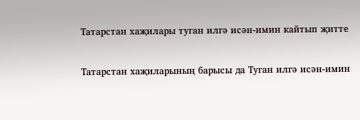Татарстан хаҗилары туган илгә исән-имин кайтып җитте

Татарстан хаҗиларының барысы да Туган илгә исән-имин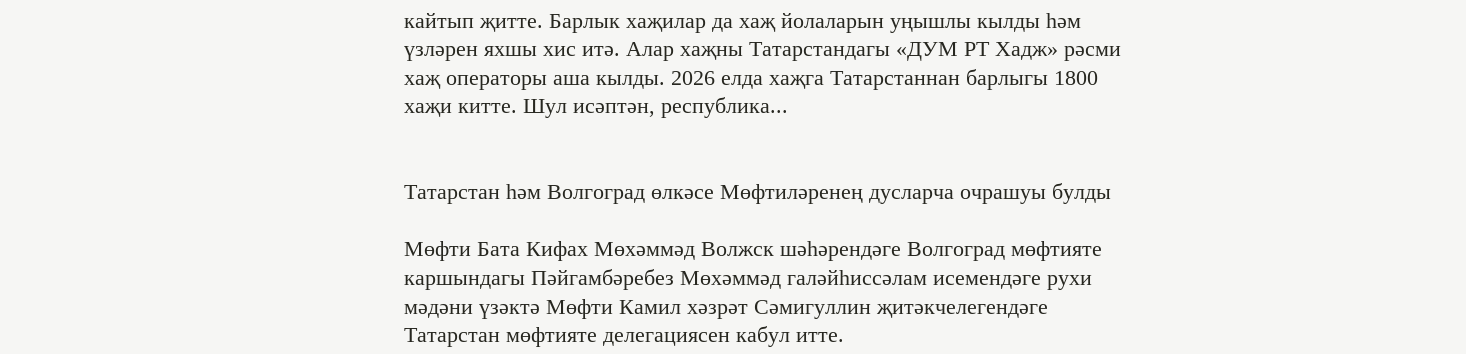кайтып җитте. Барлык хаҗилар да хаҗ йолаларын уңышлы кылды һәм үзләрен яхшы хис итә. Алар хаҗны Татарстандагы «ДУМ РТ Хадж» рәсми хаҗ операторы аша кылды. 2026 елда хаҗга Татарстаннан барлыгы 1800 хаҗи китте. Шул исәптән, республика...


Татарстан һәм Волгоград өлкәсе Мөфтиләренең дусларча очрашуы булды

Мөфти Бата Кифах Мөхәммәд Волжск шәһәрендәге Волгоград мөфтияте каршындагы Пәйгамбәребез Мөхәммәд галәйһиссәлам исемендәге рухи мәдәни үзәктә Мөфти Камил хәзрәт Сәмигуллин җитәкчелегендәге Татарстан мөфтияте делегациясен кабул итте.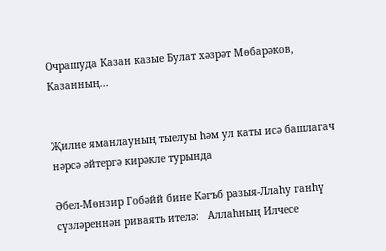Очрашуда Казан казые Булат хәзрәт Мөбарәков, Казанның...


Җилне яманлауның тыелуы һәм ул каты исә башлагач нәрсә әйтергә кирәкле турында

Әбел-Мөнзир Гобәйй бине Кәгъб разыя-Ллаһу ганһү сүзләреннән риваять ителә:   Аллаһның Илчесе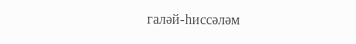галәй-һиссәләм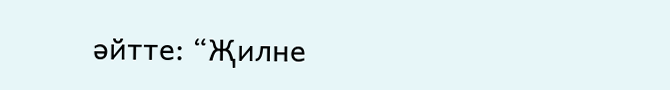әйтте: “Җилне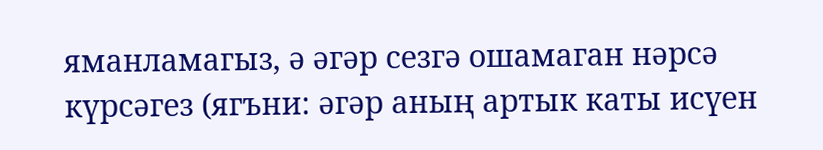яманламагыз, ә әгәр сезгә ошамаган нәрсә күрсәгез (ягъни: әгәр аның артык каты исүен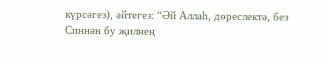күрсәгез), әйтегез: “Әй Аллаһ, дөреслектә, без Синнән бу җилнең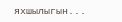яхшылыгын...